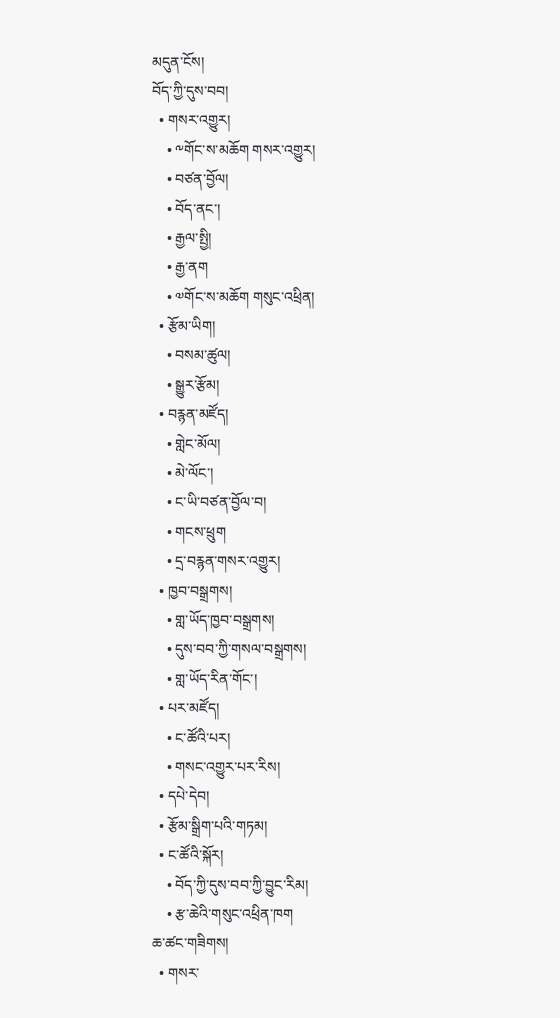མདུན་ངོས།
བོད་ཀྱི་དུས་བབ།
  • གསར་འགྱུར།
    • ༸གོང་ས་མཆོག གསར་འགྱུར།
    • བཙན་བྱོལ།
    • བོད་ནང་།
    • རྒྱལ་སྤྱི།
    • རྒྱ་ནག
    • ༧གོང་ས་མཆོག གསུང་འཕྲིན།
  • རྩོམ་ཡིག།
    • བསམ་ཚུལ།
    • སྒྱུར་རྩོམ།
  • བརྙན་མཛོད།
    • གླེང་མོལ།
    • མེ་ལོང་།
    • ང་ཡི་བཙན་བྱོལ་བ།
    • གངས་ཕྲུག
    • དྲ་བརྙན་གསར་འགྱུར།
  • ཁྱབ་བསྒྲགས།
    • གླ་ཡོད་ཁྱབ་བསྒྲགས།
    • དུས་བབ་ཀྱི་གསལ་བསྒྲགས།
    • གླ་ཡོད་རིན་གོང་།
  • པར་མཛོད།
    • ང་ཚོའི་པར།
    • གསང་འགྱུར་པར་རིས།
  • དཔེ་དེབ།
  • རྩོམ་སྒྲིག་པའི་གཏམ།
  • ང་ཚོའི་སྐོར།
    • བོད་ཀྱི་དུས་བབ་ཀྱི་བྱུང་རིམ།
    • རྩ་ཆེའི་གསུང་འཕྲིན་ཁག
ཆ་ཚང་གཟིགས།
  • གསར་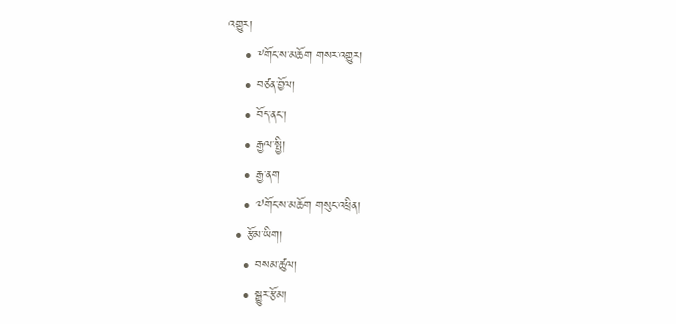འགྱུར།
    • ༸གོང་ས་མཆོག གསར་འགྱུར།
    • བཙན་བྱོལ།
    • བོད་ནང་།
    • རྒྱལ་སྤྱི།
    • རྒྱ་ནག
    • ༧གོང་ས་མཆོག གསུང་འཕྲིན།
  • རྩོམ་ཡིག།
    • བསམ་ཚུལ།
    • སྒྱུར་རྩོམ།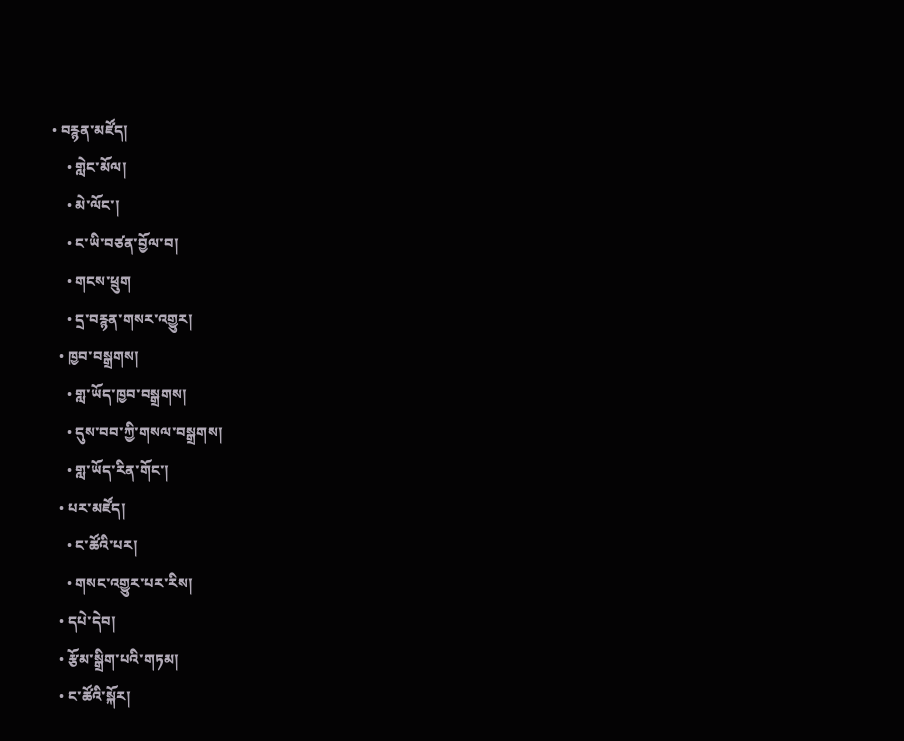• བརྙན་མཛོད།
    • གླེང་མོལ།
    • མེ་ལོང་།
    • ང་ཡི་བཙན་བྱོལ་བ།
    • གངས་ཕྲུག
    • དྲ་བརྙན་གསར་འགྱུར།
  • ཁྱབ་བསྒྲགས།
    • གླ་ཡོད་ཁྱབ་བསྒྲགས།
    • དུས་བབ་ཀྱི་གསལ་བསྒྲགས།
    • གླ་ཡོད་རིན་གོང་།
  • པར་མཛོད།
    • ང་ཚོའི་པར།
    • གསང་འགྱུར་པར་རིས།
  • དཔེ་དེབ།
  • རྩོམ་སྒྲིག་པའི་གཏམ།
  • ང་ཚོའི་སྐོར།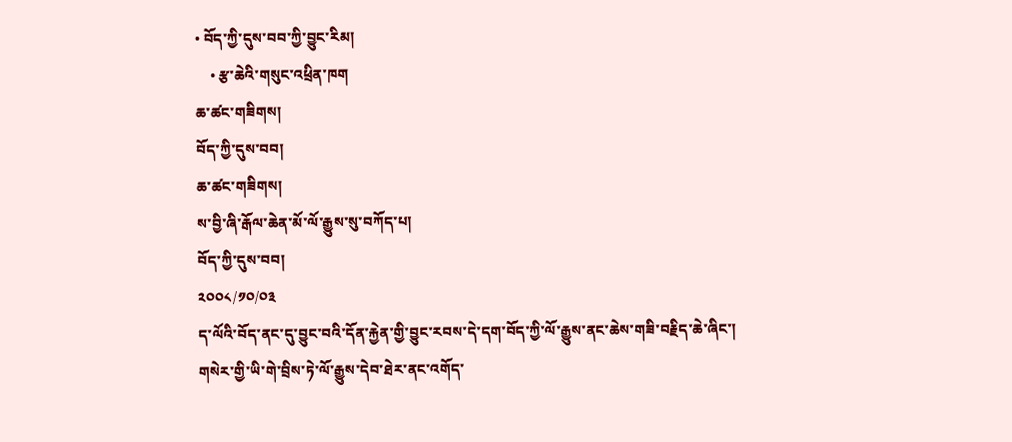• བོད་ཀྱི་དུས་བབ་ཀྱི་བྱུང་རིམ།
    • རྩ་ཆེའི་གསུང་འཕྲིན་ཁག
ཆ་ཚང་གཟིགས།
བོད་ཀྱི་དུས་བབ།
ཆ་ཚང་གཟིགས།
ས་བྱི་ཞི་རྒོལ་ཆེན་མོ་ལོ་རྒྱུས་སུ་བཀོད་པ།
བོད་ཀྱི་དུས་བབ།
༢༠༠༨/༡༠/༠༣
ད་ལོའི་བོད་ནང་དུ་བྱུང་བའི་དོན་རྐྱེན་གྱི་བྱུང་རབས་དེ་དག་བོད་ཀྱི་ལོ་རྒྱུས་ནང་ཆེས་གཟི་བརྗིད་ཆེ་ཞིང་། གསེར་གྱི་ཡི་གེ་བྲིས་ཏེ་ལོ་རྒྱུས་དེབ་ཐེར་ནང་འགོད་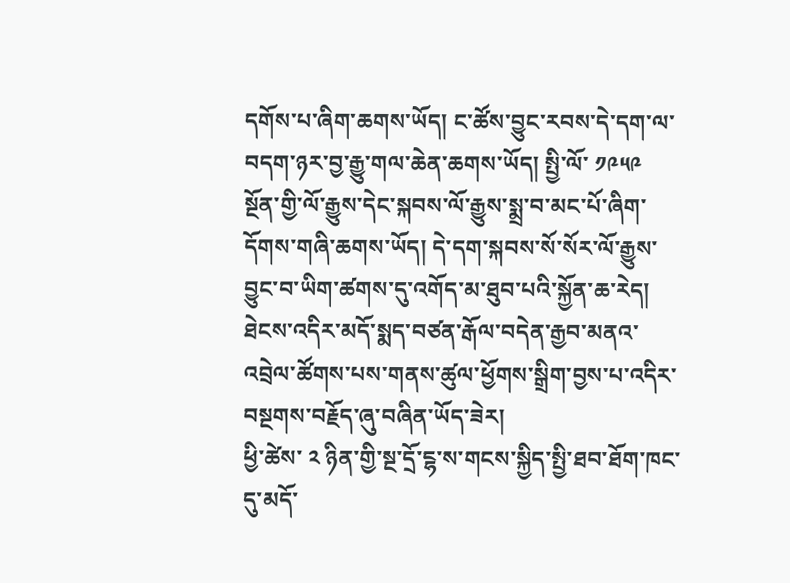དགོས་པ་ཞིག་ཆགས་ཡོད། ང་ཚོས་བྱུང་རབས་དེ་དག་ལ་བདག་ཉར་བྱ་རྒྱུ་གལ་ཆེན་ཆགས་ཡོད། སྤྱི་ལོ་ ༡༩༥༩ སྔོན་གྱི་ལོ་རྒྱུས་དེང་སྐབས་ལོ་རྒྱུས་སྨྲ་བ་མང་པོ་ཞིག་དོགས་གཞི་ཆགས་ཡོད། དེ་དག་སྐབས་སོ་སོར་ལོ་རྒྱུས་བྱུང་བ་ཡིག་ཚགས་དུ་འགོད་མ་ཐུབ་པའི་སྐྱོན་ཆ་རེད། ཐེངས་འདིར་མདོ་སྨད་བཙན་རྒོལ་བདེན་རྒྱབ་མནའ་འབྲེལ་ཚོགས་པས་གནས་ཚུལ་ཕྱོགས་སྒྲིག་བྱས་པ་འདིར་བསྔགས་བརྗོད་ཞུ་བཞིན་ཡོད་ཟེར།
ཕྱི་ཚེས་ ༢ ཉིན་གྱི་སྔ་དྲོ་ངྷ་ས་གངས་སྐྱིད་སྤྱི་ཐབ་ཐོག་ཁང་དུ་མདོ་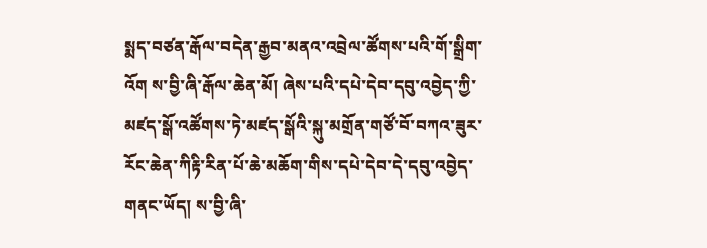སྨད་བཙན་རྒོལ་བདེན་རྒྱབ་མནའ་འབྲེལ་ཚོགས་པའི་གོ་སྒྲིག་འོག ས་བྱི་ཞི་རྒོལ་ཆེན་མོ། ཞེས་པའི་དཔེ་དེབ་དབུ་འབྱེད་ཀྱི་མཛད་སྒོ་འཚོགས་ཏེ་མཛད་སྒོའི་སྐུ་མགྲོན་གཙོ་བོ་བཀའ་ཟུར་རོང་ཆེན་ཀིརྟི་རིན་པོ་ཆེ་མཆོག་གིས་དཔེ་དེབ་དེ་དབུ་འབྱེད་གནང་ཡོད། ས་བྱི་ཞི་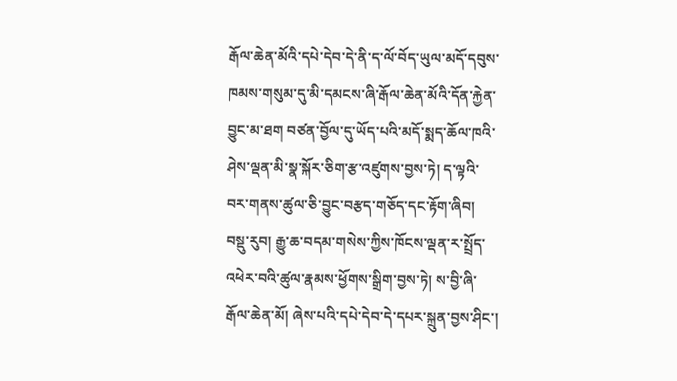རྒོལ་ཆེན་མོའི་དཔེ་དེབ་དེ་ནི་ད་ལོ་བོད་ཡུལ་མདོ་དབུས་ཁམས་གསུམ་དུ་མི་དམངས་ཞི་རྒོལ་ཆེན་མོའི་དོན་རྐྱེན་བྱུང་མ་ཐག བཙན་བྱོལ་དུ་ཡོད་པའི་མདོ་སྨད་ཆོལ་ཁའི་ཤེས་ལྡན་མི་སྣ་སྐོར་ཅིག་རྩ་འཛུགས་བྱས་ཏེ། ད་ལྟའི་བར་གནས་ཚུལ་ཅི་བྱུང་བརྩད་གཅོད་དང་རྟོག་ཞིབ། བསྡུ་རུབ། རྒྱུ་ཆ་བདམ་གསེས་ཀྱིས་ཁོངས་ལྡན་ར་སྤྲོད་འཕེར་བའི་ཚུལ་རྣམས་ཕྱོགས་སྒྲིག་བྱས་ཏེ། ས་བྱི་ཞི་རྒོལ་ཆེན་མོ། ཞེས་པའི་དཔེ་དེབ་དེ་དཔར་སྐྲུན་བྱས་ཤིང་།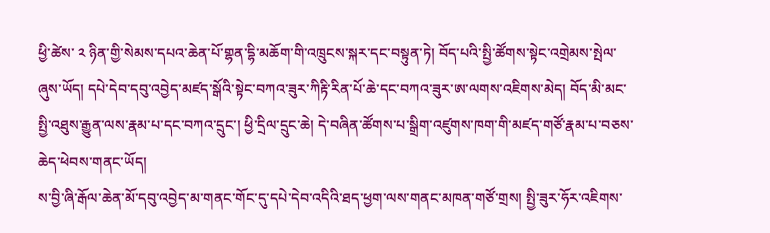ཕྱི་ཚེས་ ༢ ཉིན་གྱི་སེམས་དཔའ་ཆེན་པོ་གྷན་དྷི་མཆོག་གི་འཁྲུངས་སྐར་དང་བསྟུན་ཏེ། བོད་པའི་སྤྱི་ཚོགས་སྟེང་འགྲེམས་སྤེལ་ཞུས་ཡོད། དཔེ་དེབ་དབུ་འབྱེད་མཛད་སྒོའི་སྟེང་བཀའ་ཟུར་ཀིརྟི་རིན་པོ་ཆེ་དང་བཀའ་ཟུར་ཨ་ལགས་འཇིགས་མེད། བོད་མི་མང་སྤྱི་འཐུས་རྒྱུན་ལས་རྣམ་པ་དང་བཀའ་དྲུང་། ཕྱི་དྲིལ་དྲུང་ཆེ། དེ་བཞིན་ཚོགས་པ་སྒྲིག་འཛུགས་ཁག་གི་མཛད་གཙོ་རྣམ་པ་བཅས་ཆེད་ཕེབས་གནང་ཡོད།
ས་བྱི་ཞི་རྒོལ་ཆེན་མོ་དབུ་འབྱེད་མ་གནང་གོང་དུ་དཔེ་དེབ་འདིའི་ཐད་ཕྱག་ལས་གནང་མཁན་གཙོ་གྲས། སྤྱི་ཟུར་ཧོར་འཇིགས་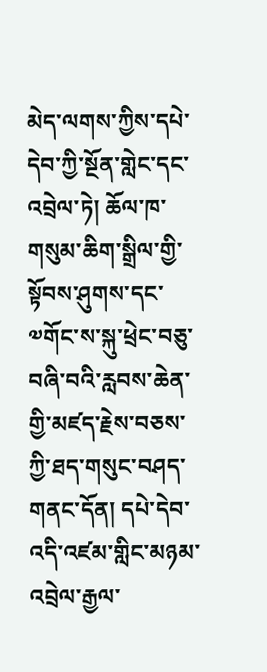མེད་ལགས་ཀྱིས་དཔེ་དེབ་ཀྱི་སྔོན་གླེང་དང་འབྲེལ་ཏེ། ཆོལ་ཁ་གསུམ་ཆིག་སྒྲིལ་གྱི་སྟོབས་ཤུགས་དང་༧གོང་ས་སྐུ་ཕྲེང་བཅུ་བཞི་བའི་རླབས་ཆེན་གྱི་མཛད་རྗེས་བཅས་ཀྱི་ཐད་གསུང་བཤད་གནང་དོན། དཔེ་དེབ་འདི་འཛམ་གླིང་མཉམ་འབྲེལ་རྒྱལ་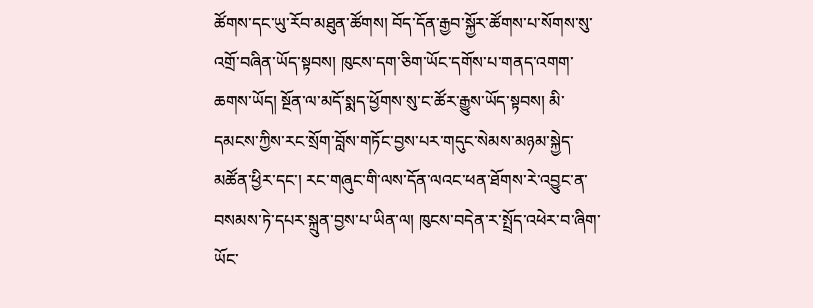ཚོགས་དང་ཡུ་རོབ་མཐུན་ཚོགས། བོད་དོན་རྒྱབ་སྐྱོར་ཚོགས་པ་སོགས་སུ་འགྲོ་བཞིན་ཡོད་སྟབས། ཁུངས་དག་ཅིག་ཡོང་དགོས་པ་གནད་འགག་ཆགས་ཡོད། སྔོན་ལ་མདོ་སྨད་ཕྱོགས་སུ་ང་ཚོར་རྒྱུས་ཡོད་སྟབས། མི་དམངས་ཀྱིས་རང་སྲོག་བློས་གཏོང་བྱས་པར་གདུང་སེམས་མཉམ་སྐྱེད་མཚོན་ཕྱིར་དང་། རང་གཞུང་གི་ལས་དོན་ལའང་ཕན་ཐོགས་རེ་འབྱུང་ན་བསམས་ཏེ་དཔར་སྐྲུན་བྱས་པ་ཡིན་ལ། ཁུངས་བདེན་ར་སྤྲོད་འཕེར་བ་ཞིག་ཡོང་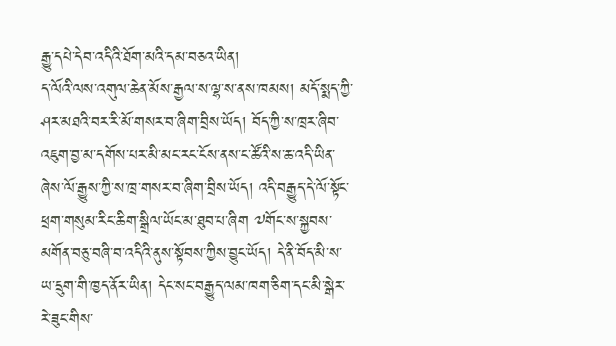རྒྱུ་དཔེ་དེབ་འདིའི་ཐོག་མའི་དམ་བཅའ་ཡིན།
ད་ལོའི་ལས་འགུལ་ཆེན་མོས་རྒྱལ་ས་ལྷ་ས་ནས་ཁམས། མདོ་སྨད་ཀྱི་ཤར་མཐའི་བར་རི་མོ་གསར་བ་ཞིག་བྲིས་ཡོད། བོད་ཀྱི་ས་ཁྲར་ཞིབ་འཇུག་བྱ་མ་དགོས་པར་མི་མང་རང་ངོས་ནས་ང་ཚོའི་ས་ཆ་འདི་ཡིན་ཞེས་ལོ་རྒྱུས་ཀྱི་ས་ཁྲ་གསར་བ་ཞིག་བྲིས་ཡོད། འདི་བརྒྱུད་དེ་ལོ་སྟོང་ཕྲག་གསུམ་རིང་ཆིག་སྒྲིལ་ཡོང་མ་ཐུབ་པ་ཞིག ༧གོང་ས་སྐྱབས་མགོན་བཅུ་བཞི་བ་འདིའི་ནུས་སྟོབས་ཀྱིས་བྱུང་ཡོད། དེ་ནི་བོད་མི་ས་ཡ་དྲུག་གི་ཁྱད་ནོར་ཡིན། དེང་སང་བརྒྱུད་ལམ་ཁག་ཅིག་དང་མི་སྒེར་རེ་ཟུང་གིས་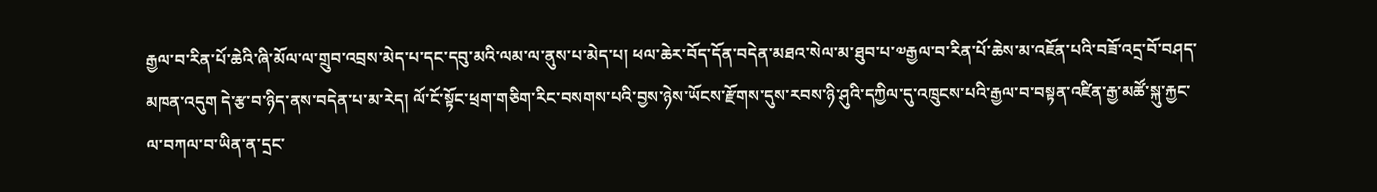རྒྱལ་བ་རིན་པོ་ཆེའི་ཞི་མོལ་ལ་གྲུབ་འབྲས་མེད་པ་དང་དབུ་མའི་ལམ་ལ་ནུས་པ་མེད་པ། ཕལ་ཆེར་བོད་དོན་བདེན་མཐའ་སེལ་མ་ཐུབ་པ་༧རྒྱལ་བ་རིན་པོ་ཆེས་མ་འཇོན་པའི་བཟོ་འདྲ་བོ་བཤད་མཁན་འདུག དེ་རྩ་བ་ཉིད་ནས་བདེན་པ་མ་རེད། ལོ་ངོ་སྟོང་ཕྲག་གཅིག་རིང་བསགས་པའི་བྱས་ཉེས་ཡོངས་རྫོགས་དུས་རབས་ཉི་ཤུའི་དཀྱིལ་དུ་འཁྲུངས་པའི་རྒྱལ་བ་བསྟན་འཛིན་རྒྱ་མཚོ་སྐུ་རྐྱང་ལ་བཀལ་བ་ཡིན་ན་དྲང་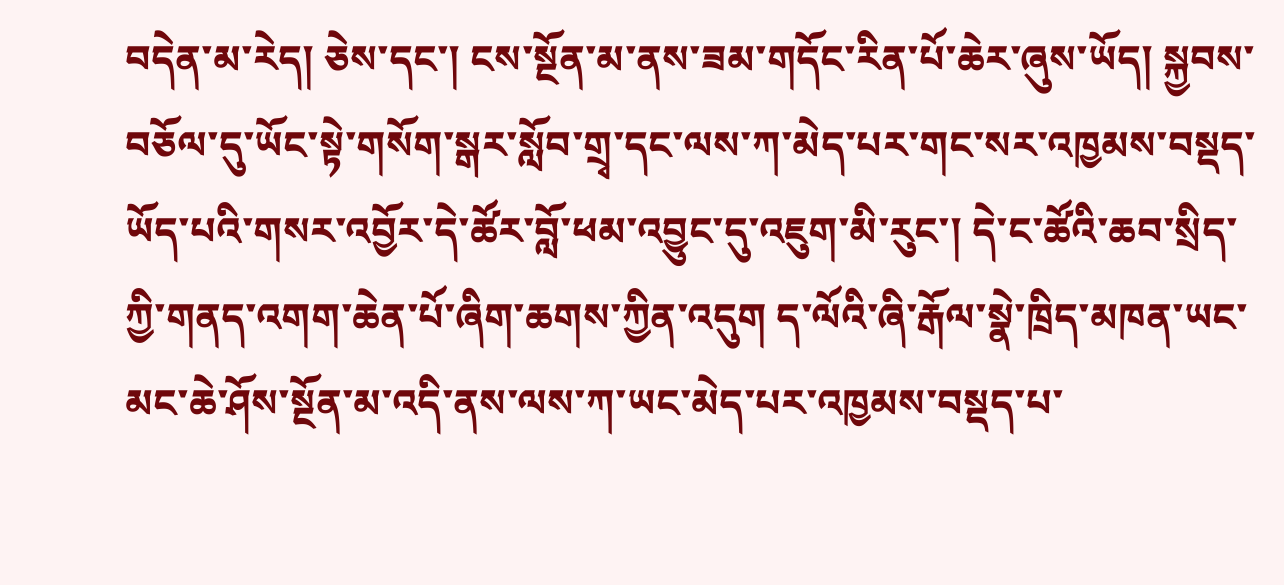བདེན་མ་རེད། ཅེས་དང་། ངས་སྔོན་མ་ནས་ཟམ་གདོང་རིན་པོ་ཆེར་ཞུས་ཡོད། སྐྱབས་བཅོལ་དུ་ཡོང་སྟེ་གསོག་སྒར་སློབ་གྲྭ་དང་ལས་ཀ་མེད་པར་གང་སར་འཁྱམས་བསྡད་ཡོད་པའི་གསར་འབྱོར་དེ་ཚོར་བློ་ཕམ་འབྱུང་དུ་འཇུག་མི་རུང་། དེ་ང་ཚོའི་ཆབ་སྲིད་ཀྱི་གནད་འགག་ཆེན་པོ་ཞིག་ཆགས་ཀྱིན་འདུག ད་ལོའི་ཞི་རྒོལ་སྣེ་ཁྲིད་མཁན་ཡང་མང་ཆེ་ཤོས་སྔོན་མ་འདི་ནས་ལས་ཀ་ཡང་མེད་པར་འཁྱམས་བསྡད་པ་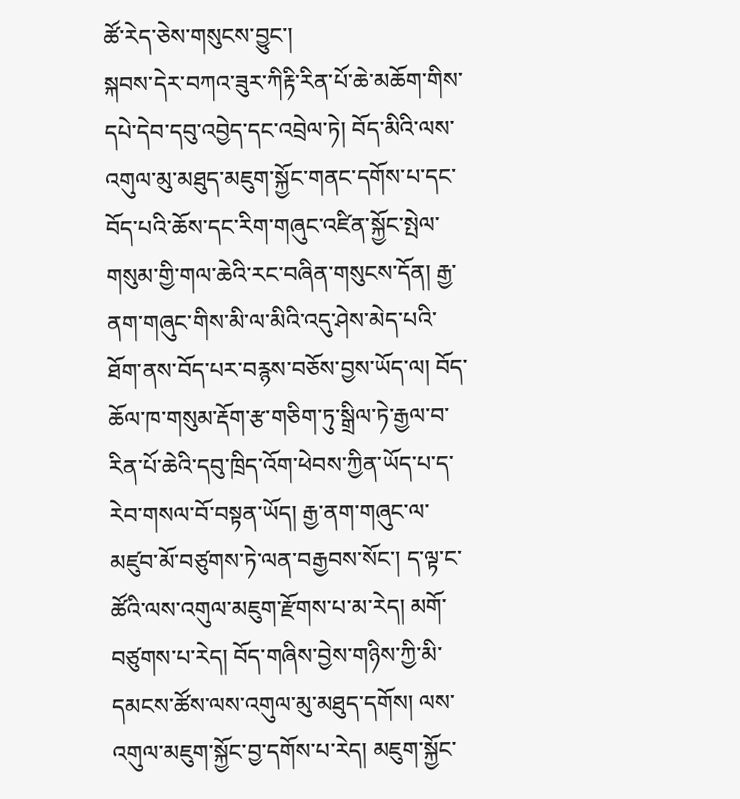ཚོ་རེད་ཅེས་གསུངས་བྱུང་།
སྐབས་དེར་བཀའ་ཟུར་ཀིརྟི་རིན་པོ་ཆེ་མཆོག་གིས་དཔེ་དེབ་དབུ་འབྱེད་དང་འབྲེལ་ཏེ། བོད་མིའི་ལས་འགུལ་མུ་མཐུད་མཇུག་སྐྱོང་གནང་དགོས་པ་དང་བོད་པའི་ཆོས་དང་རིག་གཞུང་འཛིན་སྐྱོང་སྤེལ་གསུམ་གྱི་གལ་ཆེའི་རང་བཞིན་གསུངས་དོན། རྒྱ་ནག་གཞུང་གིས་མི་ལ་མིའི་འདུ་ཤེས་མེད་པའི་ཐོག་ནས་བོད་པར་བརྙས་བཅོས་བྱས་ཡོད་ལ། བོད་ཆོལ་ཁ་གསུམ་རྡོག་རྩ་གཅིག་ཏུ་སྒྲིལ་ཏེ་རྒྱལ་བ་རིན་པོ་ཆེའི་དབུ་ཁྲིད་འོག་ཕེབས་ཀྱིན་ཡོད་པ་ད་རེབ་གསལ་བོ་བསྟན་ཡོད། རྒྱ་ནག་གཞུང་ལ་མཛུབ་མོ་བཙུགས་ཏེ་ལན་བརྒྱབས་སོང་། ད་ལྟ་ང་ཚོའི་ལས་འགུལ་མཇུག་རྫོགས་པ་མ་རེད། མགོ་བཙུགས་པ་རེད། བོད་གཞིས་བྱེས་གཉིས་ཀྱི་མི་དམངས་ཚོས་ལས་འགུལ་མུ་མཐུད་དགོས། ལས་འགུལ་མཇུག་སྐྱོང་བྱ་དགོས་པ་རེད། མཇུག་སྐྱོང་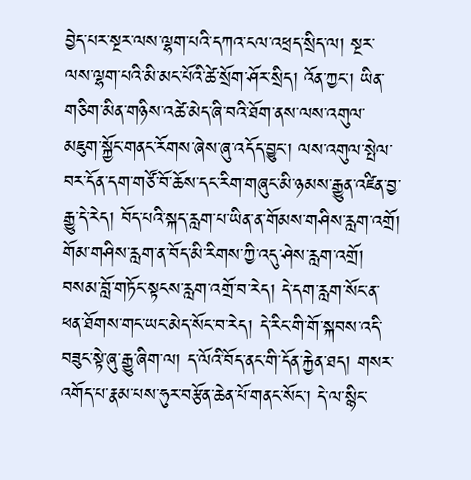བྱེད་པར་སྔར་ལས་ལྷག་པའི་དཀའ་ངལ་འཕྲད་སྲིད་ལ། སྔར་ལས་ལྷག་པའི་མི་མང་པོའི་ཚེ་སྲོག་ཤོར་སྲིད། འོན་ཀྱང་། ཡིན་གཅིག་མིན་གཉིས་འཚེ་མེད་ཞི་བའི་ཐོག་ནས་ལས་འགུལ་མཇུག་སྐྱོང་གནང་རོགས་ཞེས་ཞུ་འདོད་བྱུང་། ལས་འགུལ་སྤེལ་བར་དོན་དག་གཙོ་བོ་ཆོས་དང་རིག་གཞུང་མི་ཉམས་རྒྱུན་འཛིན་བྱ་རྒྱུ་དེ་རེད། བོད་པའི་སྐད་རླག་པ་ཡིན་ན་གོམས་གཤིས་རླག་འགྲོ། གོམ་གཤིས་རླག་ན་བོད་མི་རིགས་ཀྱི་འདུ་ཤེས་རླག་འགྲོ། བསམ་བློ་གཏོང་སྟངས་རླག་འགྲོ་བ་རེད། དེ་དག་རླག་སོང་ན་ཕན་ཐོགས་གང་ཡང་མེད་སོང་བ་རེད། དེ་རིང་གི་གོ་སྐབས་འདི་བཟུང་སྟེ་ཞུ་རྒྱུ་ཞིག་ལ། ད་ལོའི་བོད་ནང་གི་དོན་རྐྱེན་ཐད། གསར་འགོད་པ་རྣམ་པས་ཧུར་བརྩོན་ཆེན་པོ་གནང་སོང་། དེ་ལ་སྙིང་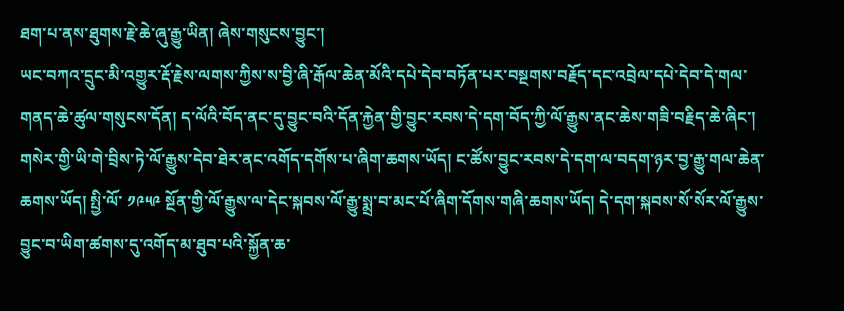ཐག་པ་ནས་ཐུགས་རྗེ་ཆེ་ཞུ་རྒྱུ་ཡིན། ཞེས་གསུངས་བྱུང་།
ཡང་བཀའ་དྲུང་མི་འགྱུར་རྡོ་རྗེས་ལགས་ཀྱིས་ས་བྱི་ཞི་རྒོལ་ཆེན་མོའི་དཔེ་དེབ་བཏོན་པར་བསྔགས་བརྗོད་དང་འབྲེལ་དཔེ་དེབ་དེ་གལ་གནད་ཆེ་ཚུལ་གསུངས་དོན། ད་ལོའི་བོད་ནང་དུ་བྱུང་བའི་དོན་རྐྱེན་གྱི་བྱུང་རབས་དེ་དག་བོད་ཀྱི་ལོ་རྒྱུས་ནང་ཆེས་གཟི་བརྗིད་ཆེ་ཞིང་། གསེར་གྱི་ཡི་གེ་བྲིས་ཏེ་ལོ་རྒྱུས་དེབ་ཐེར་ནང་འགོད་དགོས་པ་ཞིག་ཆགས་ཡོད། ང་ཚོས་བྱུང་རབས་དེ་དག་ལ་བདག་ཉར་བྱ་རྒྱུ་གལ་ཆེན་ཆགས་ཡོད། སྤྱི་ལོ་ ༡༩༥༩ སྔོན་གྱི་ལོ་རྒྱུས་ལ་དེང་སྐབས་ལོ་རྒྱུ་སྨྲ་བ་མང་པོ་ཞིག་དོགས་གཞི་ཆགས་ཡོད། དེ་དག་སྐབས་སོ་སོར་ལོ་རྒྱུས་བྱུང་བ་ཡིག་ཚགས་དུ་འགོད་མ་ཐུབ་པའི་སྐྱོན་ཆ་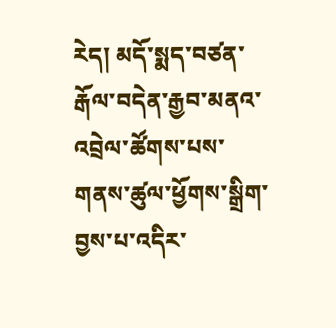རེད། མདོ་སྨད་བཙན་རྒོལ་བདེན་རྒྱབ་མནའ་འབྲེལ་ཚོགས་པས་གནས་ཚུལ་ཕྱོགས་སྒྲིག་བྱས་པ་འདིར་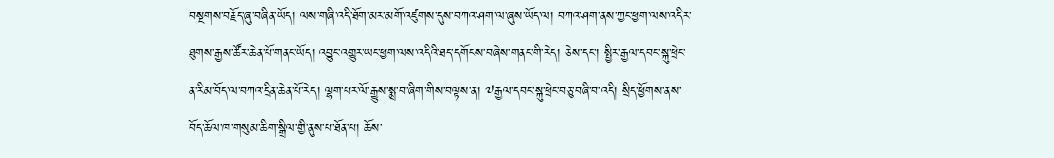བསྔགས་བརྗོད་ཞུ་བཞིན་ཡོད། ལས་གཞི་འདི་ཐོག་མར་མགོ་འཛུགས་དུས་བཀའ་ཤག་ལ་ཞུས་ཡོད་ལ། བཀའ་ཤག་ནས་ཀྱང་ཕྱག་ལས་འདིར་ཐུགས་རྒྱས་ཚོར་ཆེན་པོ་གནང་ཡོད། འབྱུང་འགྱུར་ཡང་ཕྱག་ལས་འདིའི་ཐད་དགོངས་བཞེས་གནང་གི་རེད། ཅེས་དང་། སྤྱིར་རྒྱལ་དབང་སྐུ་ཕྲེང་ན་རིམ་བོད་ལ་བཀའ་དྲིན་ཆེན་པོ་རེད། ལྷག་པར་ལོ་རྒྱུས་སྨྲ་བ་ཞིག་གིས་བལྟས་ན། ༧རྒྱལ་དབང་སྐུ་ཕྲེང་བཅུ་བཞི་བ་འདི། སྲིད་ཕྱོགས་ནས་བོད་ཆོལ་ཁ་གསུམ་ཆིག་སྒྲིལ་གྱི་ནུས་པ་ཐོན་པ། ཆོས་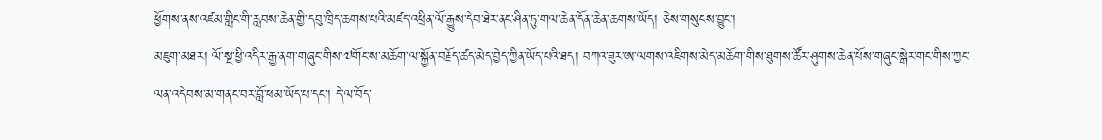ཕྱོགས་ནས་འཛམ་གླིང་གི་རླབས་ཆེན་གྱི་དབུ་ཁྲིད་ཆགས་པའི་མཛད་འཕྲིན་ལོ་རྒྱུས་དེབ་ཐེར་ནང་ཤིན་ཏུ་གལ་ཆེན་དོན་ཆེན་ཆགས་ཡོད། ཅེས་གསུངས་བྱུང་།
མཇུག་མཐར། ལོ་སྔ་ཕྱི་འདིར་རྒྱ་ནག་གཞུང་གིས་༧གོང་ས་མཆོག་ལ་སྐྱོན་བརྗོད་ཚད་མེད་བྱེད་ཀྱིན་ཡོད་པའི་ཐད། བཀའ་ཟུར་ཨ་ལགས་འཇིགས་མེད་མཆོག་གིས་ཐུགས་ཚོར་ཤུགས་ཆེན་པོས་གཞུང་སྒེར་གང་གིས་ཀྱང་ལན་འདེབས་མ་གནང་བར་བློ་ཕམ་ཡོད་པ་དང་། དེ་ལ་བོད་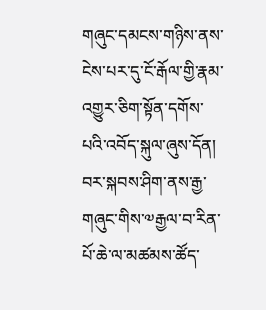གཞུང་དམངས་གཉིས་ནས་ངེས་པར་དུ་ངོ་རྒོལ་གྱི་རྣམ་འགྱུར་ཅིག་སྟོན་དགོས་པའི་འབོད་སྐུལ་ཞུས་དོན། བར་སྐབས་ཤིག་ནས་རྒྱ་གཞུང་གིས་༧རྒྱལ་བ་རིན་པོ་ཆེ་ལ་མཚམས་ཚོད་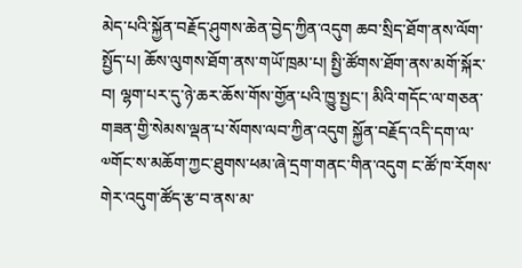མེད་པའི་སྐྱོན་བརྗོད་ཤུགས་ཆེན་བྱེད་ཀྱིན་འདུག ཆབ་སྲིད་ཐོག་ནས་ལོག་སྤྱོད་པ། ཆོས་ལུགས་ཐོག་ནས་གཡོ་ཁྲམ་པ། སྤྱི་ཚོགས་ཐོག་ནས་མགོ་སྐོར་བ། ལྷག་པར་དུ་ཉེ་ཆར་ཆོས་གོས་གྱོན་པའི་ཁྱུ་སྤྱང་། མིའི་གདོང་ལ་གཅན་གཟན་གྱི་སེམས་ལྡན་པ་སོགས་ལབ་ཀྱིན་འདུག སྐྱོན་བརྗོད་འདི་དག་ལ་༧གོང་ས་མཆོག་ཀྱང་ཐུགས་ཕམ་ཞེ་དྲག་གནང་གིན་འདུག ང་ཚོ་ཁ་རོགས་གེར་འདུག་ཚོད་རྩ་བ་ནས་མ་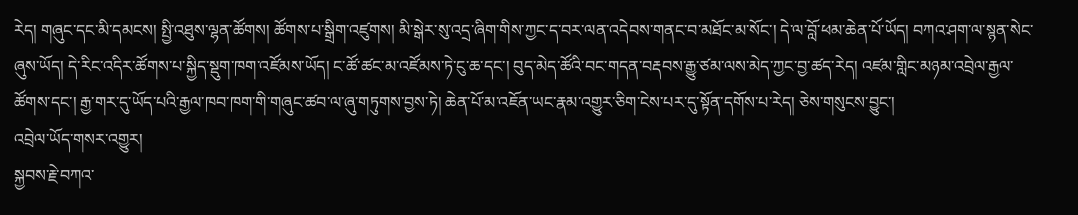རེད། གཞུང་དང་མི་དམངས། སྤྱི་འཐུས་ལྷན་ཚོགས། ཚོགས་པ་སྒྲིག་འཛུགས། མི་སྒེར་སུ་འདྲ་ཞིག་གིས་ཀྱང་ད་བར་ལན་འདེབས་གནང་བ་མཐོང་མ་སོང་། དེ་ལ་བློ་ཕམ་ཆེན་པོ་ཡོད། བཀའ་ཤག་ལ་སྙན་སེང་ཞུས་ཡོད། དེ་རིང་འདིར་ཚོགས་པ་སྐྱིད་སྡུག་ཁག་འཛོམས་ཡོད། ང་ཚོ་ཚང་མ་འཛོམས་ཏེ་ངུ་ཆ་དང་། བུད་མེད་ཚོའི་བང་གདན་བརྡབས་རྒྱུ་ཙམ་ལས་མེད་ཀྱང་བྱ་ཚད་རེད། འཛམ་གླིང་མཉམ་འབྲེལ་རྒྱལ་ཚོགས་དང་། རྒྱ་གར་དུ་ཡོད་པའི་རྒྱལ་ཁབ་ཁག་གི་གཞུང་ཚབ་ལ་ཞུ་གཏུགས་བྱས་ཏེ། ཆེན་པོ་མ་འཇོན་ཡང་རྣམ་འགྱུར་ཅིག་ངེས་པར་དུ་སྟོན་དགོས་པ་རེད། ཅེས་གསུངས་བྱུང་།
འབྲེལ་ཡོད་གསར་འགྱུར།
སྐྱབས་རྗེ་བཀའ་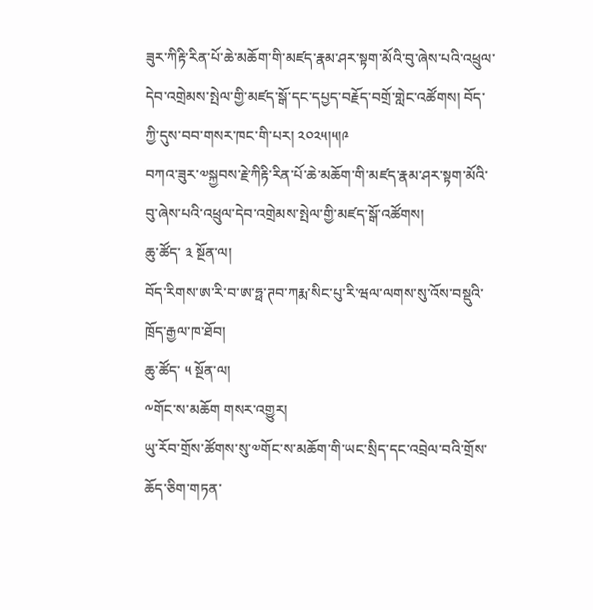ཟུར་ཀིརྟི་རིན་པོ་ཆེ་མཆོག་གི་མཛད་རྣམ་ཤར་སྟག་མོའི་བུ་ཞེས་པའི་འཕྲུལ་དེབ་འགྲེམས་སྤེལ་གྱི་མཛད་སྒོ་དང་དཔྱད་བརྗོད་བགྲོ་གླེང་འཚོགས། བོད་ཀྱི་དུས་བབ་གསར་ཁང་གི་པར། ༢༠༢༥།༥།༩
བཀའ་ཟུར་༧སྐྱབས་རྗེ་ཀིརྟི་རིན་པོ་ཆེ་མཆོག་གི་མཛད་རྣམ་ཤར་སྟག་མོའི་བུ་ཞེས་པའི་འཕྲུལ་དེབ་འགྲེམས་སྤེལ་གྱི་མཛད་སྒོ་འཚོགས།
ཆུ་ཚོད་ ༣ སྔོན་ལ།
བོད་རིགས་ཨ་རི་བ་ཨ་ཧྥ་ཊབ་ཀརྨ་སིང་པུ་རི་ཝལ་ལགས་སུ་འོས་བསྡུའི་ཁྲོད་རྒྱལ་ཁ་ཐོབ།
ཆུ་ཚོད་ ༥ སྔོན་ལ།
༸གོང་ས་མཆོག གསར་འགྱུར།
ཡུ་རོབ་གྲོས་ཚོགས་སུ་༧གོང་ས་མཆོག་གི་ཡང་སྲིད་དང་འབྲེལ་བའི་གྲོས་ཆོད་ཅིག་གཏན་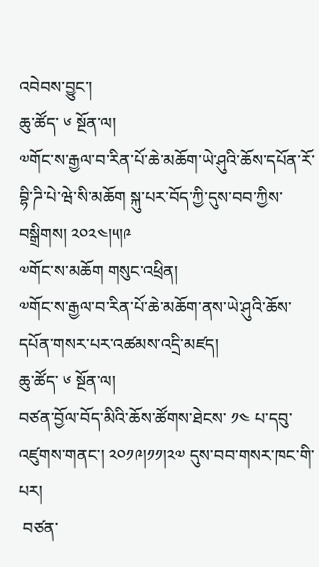འབེབས་བྱུང་།
ཆུ་ཚོད་ ༦ སྔོན་ལ།
༧གོང་ས་རྒྱལ་བ་རིན་པོ་ཆེ་མཆོག་ཡེ་ཤུའི་ཆོས་དཔོན་རོ་བྷི་ཌི་པེ་ཝེ་སི་མཆོག སྐུ་པར་བོད་ཀྱི་དུས་བབ་ཀྱིས་བསྒྲིགས། ༢༠༢༤།༥།༩
༧གོང་ས་མཆོག གསུང་འཕྲིན།
༧གོང་ས་རྒྱལ་བ་རིན་པོ་ཆེ་མཆོག་ནས་ཡེ་ཤུའི་ཆོས་དཔོན་གསར་པར་འཚམས་འདྲི་མཛད།
ཆུ་ཚོད་ ༦ སྔོན་ལ།
བཙན་བྱོལ་བོད་མིའི་ཆོས་ཚོགས་ཐེངས་ ༡༤ པ་དབུ་འཛུགས་གནང་། ༢༠༡༩།༡༡།༢༧ དུས་བབ་གསར་ཁང་གི་པར།
 བཙན་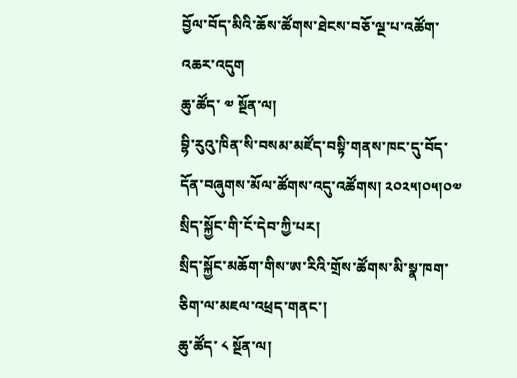བྱོལ་བོད་མིའི་ཆོས་ཚོགས་ཐེངས་བཅོ་ལྔ་པ་འཚོག་འཆར་འདུག
ཆུ་ཚོད་ ༧ སྔོན་ལ།
བྷི་རུའུ་ཁིན་སི་བསམ་མཛོད་བསྟི་གནས་ཁང་དུ་བོད་དོན་བཞུགས་མོལ་ཚོགས་འདུ་འཚོགས། ༢༠༢༥།༠༥།༠༧ སྲིད་སྐྱོང་གི་ངོ་དེབ་ཀྱི་པར།
སྲིད་སྐྱོང་མཆོག་གིས་ཨ་རིའི་གྲོས་ཚོགས་མི་སྣ་ཁག་ཅིག་ལ་མཇལ་འཕྲད་གནང་།
ཆུ་ཚོད་ ༨ སྔོན་ལ།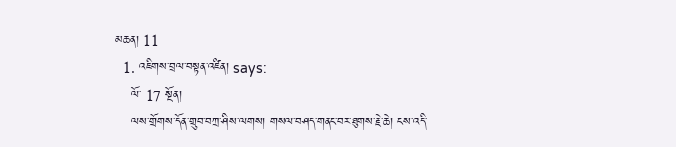མཆན། 11
  1. འཇིགས་བྲལ་བསྟན་འཛིན། says:
    ལོ་ 17 སྔོན།
    ལས་གྲོགས་དོན་གྲུབ་བཀྲ་ཤིས་ལགས། གསལ་བཤད་གནང་བར་ཐུགས་རྗེ་ཆེ། ངས་འདི་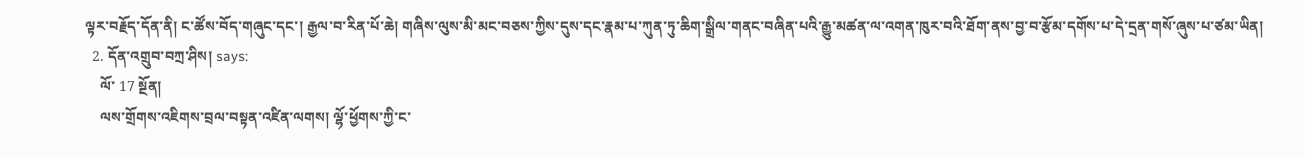ལྟར་བརྗོད་དོན་ནི། ང་ཚོས་བོད་གཞུང་དང་། རྒྱལ་བ་རིན་པོ་ཆེ། གཞིས་ལུས་མི་མང་བཅས་ཀྱིས་དུས་དང་རྣམ་པ་ཀུན་ཏུ་ཆིག་སྒྲིལ་གནང་བཞིན་པའི་རྒྱུ་མཚན་ལ་འགན་ཁུར་བའི་ཐོག་ནས་བྱ་བ་རྩོམ་དགོས་པ་དེ་དྲན་གསོ་ཞུས་པ་ཙམ་ཡིན།
  2. དོན་འགྲུབ་བཀྲ་ཤིས། says:
    ལོ་ 17 སྔོན།
    ལས་གྲོགས་འཇིགས་བྲལ་བསྟན་འཛིན་ལགས། ལྷོ་ཕྱོགས་ཀྱི་ང་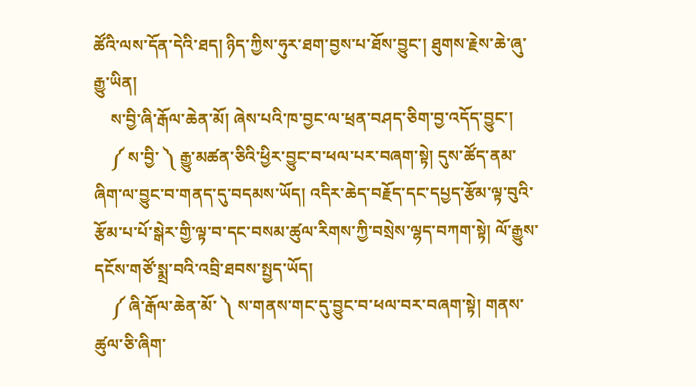ཚོའི་ལས་དོན་དེའི་ཐད། ཉིད་ཀྱིས་ཧུར་ཐག་བྱས་པ་ཐོས་བྱུང་། ཐུགས་རྗེས་ཆེ་ཞུ་རྒྱུ་ཡིན།
    ས་བྱི་ཞི་རྒོལ་ཆེན་མོ། ཞེས་པའི་ཁ་བྱང་ལ་ཕྲན་བཤད་ཅིག་བྱ་འདོད་བྱུང་།
    ༼ ས་བྱི་ ༽ རྒྱུ་མཚན་ཅིའི་ཕྱིར་བྱུང་བ་ཕལ་པར་བཞག་སྟེ། དུས་ཚོད་ནམ་ཞིག་ལ་བྱུང་བ་གནད་དུ་བདམས་ཡོད། འདིར་ཆེད་བརྗོད་དང་དཔྱད་རྩོམ་ལྟ་བུའི་རྩོམ་པ་པོ་སྒེར་གྱི་ལྟ་བ་དང་བསམ་ཚུལ་རིགས་ཀྱི་བསྲེས་ལྷད་བཀག་སྟེ། ལོ་རྒྱུས་དངོས་གཙོ་སྨྲ་བའི་འབྲི་ཐབས་སྤྱད་ཡོད།
    ༼ ཞི་རྒོལ་ཆེན་མོ་ ༽ ས་གནས་གང་དུ་བྱུང་བ་ཕལ་བར་བཞག་སྟེ། གནས་ཚུལ་ཅི་ཞིག་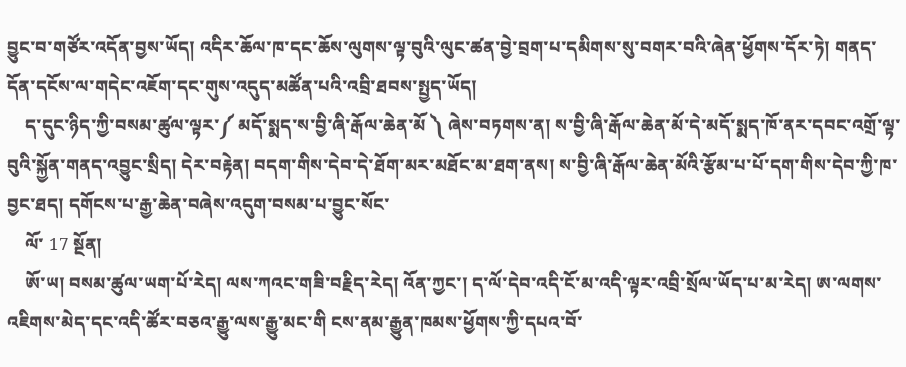བྱུང་བ་གཙོར་འདོན་བྱས་ཡོད། འདིར་ཆོལ་ཁ་དང་ཆོས་ལུགས་ལྟ་བུའི་ལུང་ཚན་བྱེ་བྲག་པ་དམིགས་སུ་བགར་བའི་ཞེན་ཕྱོགས་དོར་ཏེ། གནད་དོན་དངོས་ལ་གདེང་འཇོག་དང་གུས་འདུད་མཚོན་པའི་འབྲི་ཐབས་སྤྱད་ཡོད།
    ད་དུང་ཉིད་ཀྱི་བསམ་ཚུལ་ལྟར་༼ མདོ་སྨད་ས་བྱི་ཞི་རྒོལ་ཆེན་མོ ༽ ཞེས་བཏགས་ན། ས་བྱི་ཞི་རྒོལ་ཆེན་མོ་དེ་མདོ་སྨད་ཁོ་ནར་དབང་འགྲོ་ལྟ་བུའི་སྐྱོན་གནད་འབྱུང་སྲིད། དེར་བརྟེན། བདག་གིས་དེབ་དེ་ཐོག་མར་མཐོང་མ་ཐག་ནས། ས་བྱི་ཞི་རྒོལ་ཆེན་མོའི་རྩོམ་པ་པོ་དག་གིས་དེབ་ཀྱི་ཁ་བྱང་ཐད། དགོངས་པ་རྒྱ་ཆེན་བཞེས་འདུག་བསམ་པ་བྱུང་སོང་
    ལོ་ 17 སྔོན།
    ཨོ་ཡ། བསམ་ཚུལ་ཡག་པོ་རེད། ལས་ཀའང་གཟི་བརྗིད་རེད། འོན་ཀྱང་། ད་ལོ་དེབ་འདི་ངོ་མ་འདི་ལྟར་འབྲི་སྲོལ་ཡོད་པ་མ་རེད། ཨ་ལགས་འཇིགས་མེད་དང་འདི་ཚོར་བཅའ་རྒྱུ་ལས་རྒྱུ་མང་གི ངས་ནམ་རྒྱུན་ཁམས་ཕྱོགས་ཀྱི་དཔའ་བོ་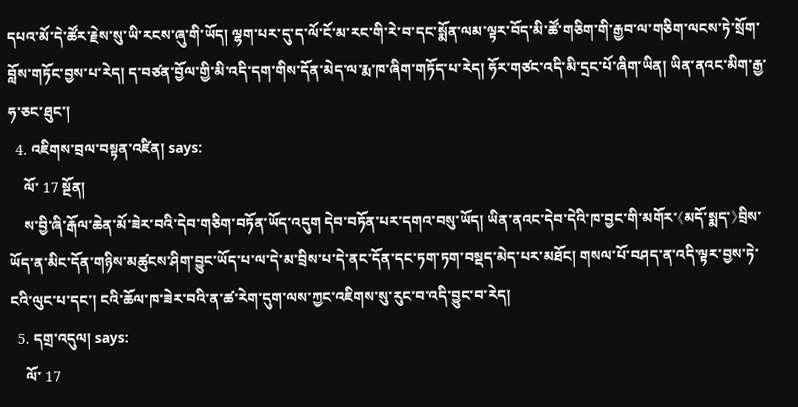དཔའ་མོ་དེ་ཚོར་རྗེས་སུ་ཡི་རངས་ཞུ་གི་ཡོད། ལྷག་པར་དུ་ད་ལོ་ངོ་མ་རང་གི་རེ་བ་དང་སྨོན་ལམ་ལྟར་བོད་མི་ཚོ་གཅིག་གི་རྒྱབ་ལ་གཅིག་ལངས་ཏེ་སྲོག་བློས་གཏོང་བྱས་པ་རེད། ད་བཙན་བྱོལ་གྱི་མི་འདི་དག་གིས་དོན་མེད་ལ་རྨ་ཁ་ཞིག་གཏོད་པ་རེད། ཧོར་གཙང་འདི་མི་དྲང་པོ་ཞིག་ཡིན། ཡིན་ནའང་མིག་རྒྱ་ཧ་ཅང་ཐུང་།
  4. འཇིགས་བྲལ་བསྟན་འཛིན། says:
    ལོ་ 17 སྔོན།
    ས་བྱི་ཞི་རྒོལ་ཆེན་མོ་ཟེར་བའི་དེབ་གཅིག་བཏོན་ཡོད་འདུག དེབ་བཏོན་པར་དགའ་བསུ་ཡོད། ཡིན་ནའང་དེབ་དེའི་ཁ་བྱང་གི་མགོར་《མདོ་སྨད་》བྲིས་ཡོད་ན་མིང་དོན་གཉིས་མཚུངས་ཤིག་བྱུང་ཡོད་པ་ལ་དེ་མ་བྲིས་པ་དེ་ནང་དོན་དང་ཏག་ཏག་བསྡད་མེད་པར་མཐོང། གསལ་པོ་བཤད་ན་འདི་ལྟར་བྱས་ཏེ་ངའི་ལུང་པ་དང་། ངའི་ཆོལ་ཁ་ཟེར་བའི་ན་ཚ་རེག་དུག་ལས་ཀྱང་འཇིགས་སུ་རུང་བ་འདི་བྱུང་བ་རེད།
  5. དགྲ་འདུལ། says:
    ལོ་ 17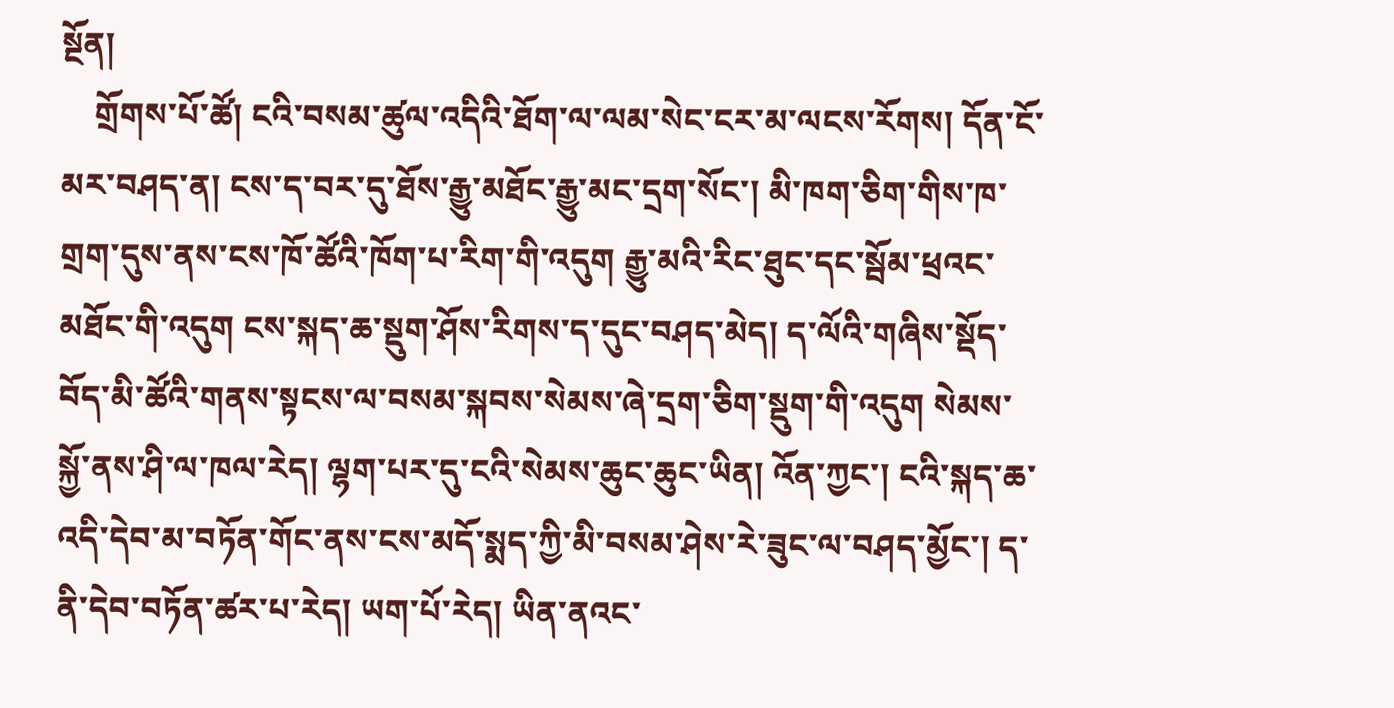སྔོན།
    གྲོགས་པོ་ཚོ། ངའི་བསམ་ཚུལ་འདིའི་ཐོག་ལ་ལམ་སེང་ངར་མ་ལངས་རོགས། དོན་ངོ་མར་བཤད་ན། ངས་ད་བར་དུ་ཐོས་རྒྱུ་མཐོང་རྒྱུ་མང་དྲག་སོང་། མི་ཁག་ཅིག་གིས་ཁ་གྲག་དུས་ནས་ངས་ཁོ་ཚོའི་ཁོག་པ་རིག་གི་འདུག རྒྱུ་མའི་རིང་ཐུང་དང་སྦོམ་ཕྲའང་མཐོང་གི་འདུག ངས་སྐད་ཆ་སྡུག་ཤོས་རིགས་ད་དུང་བཤད་མེད། ད་ལོའི་གཞིས་སྡོད་བོད་མི་ཚོའི་གནས་སྟངས་ལ་བསམ་སྐབས་སེམས་ཞེ་དྲག་ཅིག་སྡུག་གི་འདུག སེམས་སྐྱོ་ནས་ཤི་ལ་ཁལ་རེད། ལྷག་པར་དུ་ངའི་སེམས་ཆུང་ཆུང་ཡིན། འོན་ཀྱང་། ངའི་སྐད་ཆ་འདི་དེབ་མ་བཏོན་གོང་ནས་ངས་མདོ་སྨད་ཀྱི་མི་བསམ་ཤེས་རེ་ཟུང་ལ་བཤད་མྱོང་། ད་ནི་དེབ་བཏོན་ཚར་པ་རེད། ཡག་པོ་རེད། ཡིན་ནའང་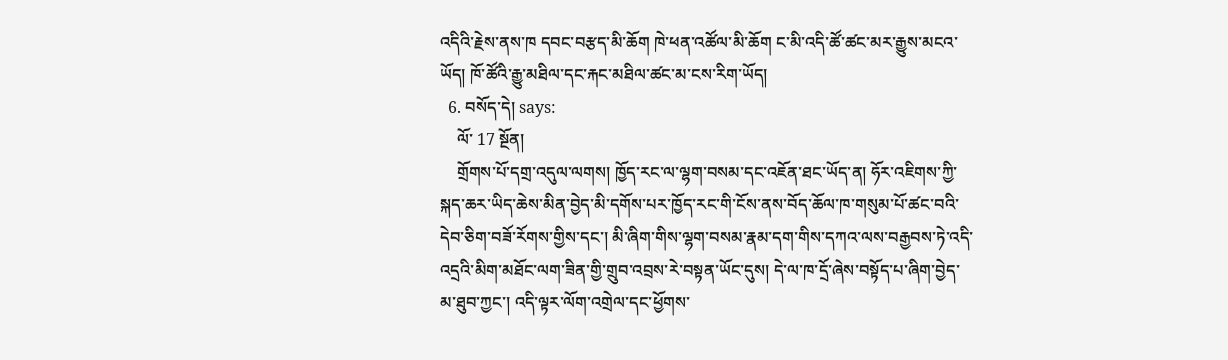འདིའི་རྗེས་ནས་ཁ དབང་བརྩད་མི་ཆོག ཁེ་ཕན་འཚོལ་མི་ཆོག ང་མི་འདི་ཚོ་ཚང་མར་རྒྱུས་མངའ་ཡོད། ཁོ་ཚོའི་རྒྱུ་མཐིལ་དང་རྐང་མཐིལ་ཚང་མ་ངས་རིག་ཡོད།
  6. བསོད་དེ། says:
    ལོ་ 17 སྔོན།
    གྲོགས་པོ་དགྲ་འདུལ་ལགས། ཁྱོད་རང་ལ་ལྷག་བསམ་དང་འཇོན་ཐང་ཡོད་ན། ཧོར་འཇིགས་ཀྱི་སྐད་ཆར་ཡིད་ཆེས་མིན་བྱེད་མི་དགོས་པར་ཁྱོད་རང་གི་ངོས་ནས་བོད་ཆོལ་ཁ་གསུམ་པོ་ཚང་བའི་དེབ་ཅིག་བཟོ་རོགས་གྱིས་དང་། མི་ཞིག་གིས་ལྷག་བསམ་རྣམ་དག་གིས་དཀའ་ལས་བརྒྱབས་ཏེ་འདི་འདྲའི་མིག་མཐོང་ལག་ཟིན་གྱི་གྲུབ་འབྲས་རེ་བསྟན་ཡོང་དུས། དེ་ལ་ཁ་དྲོ་ཞེས་བསྟོད་པ་ཞིག་བྱེད་མ་ཐུབ་ཀྱང་། འདི་ལྟར་ལོག་འགྲེལ་དང་ཕྱོགས་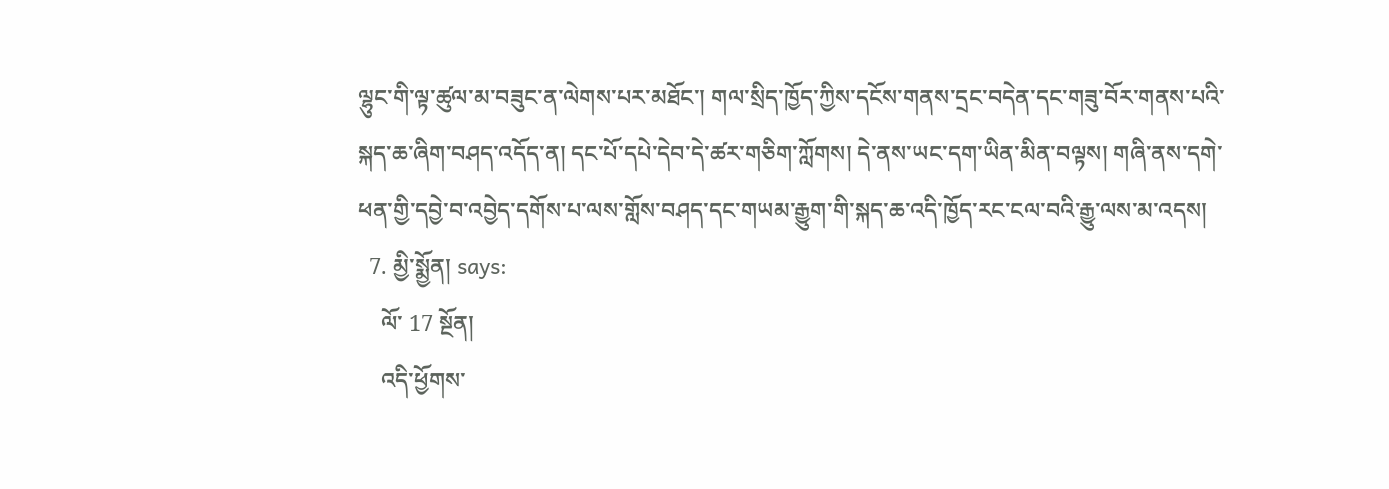ལྷུང་གི་ལྟ་ཚུལ་མ་བཟུང་ན་ལེགས་པར་མཐོང་། གལ་སྲིད་ཁྱོད་ཀྱིས་དངོས་གནས་དྲང་བདེན་དང་གཟུ་བོར་གནས་པའི་སྐད་ཆ་ཞིག་བཤད་འདོད་ན། དང་པོ་དཔེ་དེབ་དེ་ཚར་གཅིག་ཀློགས། དེ་ནས་ཡང་དག་ཡིན་མིན་བལྟས། གཞི་ནས་དགེ་ཕན་གྱི་དབྱེ་བ་འབྱེད་དགོས་པ་ལས་གློས་བཤད་དང་གཡམ་རྒྱུག་གི་སྐད་ཆ་འདི་ཁྱོད་རང་ངལ་བའི་རྒྱུ་ལས་མ་འདས།
  7. མྱི་སྨྱོན། says:
    ལོ་ 17 སྔོན།
    འདི་ཕྱོགས་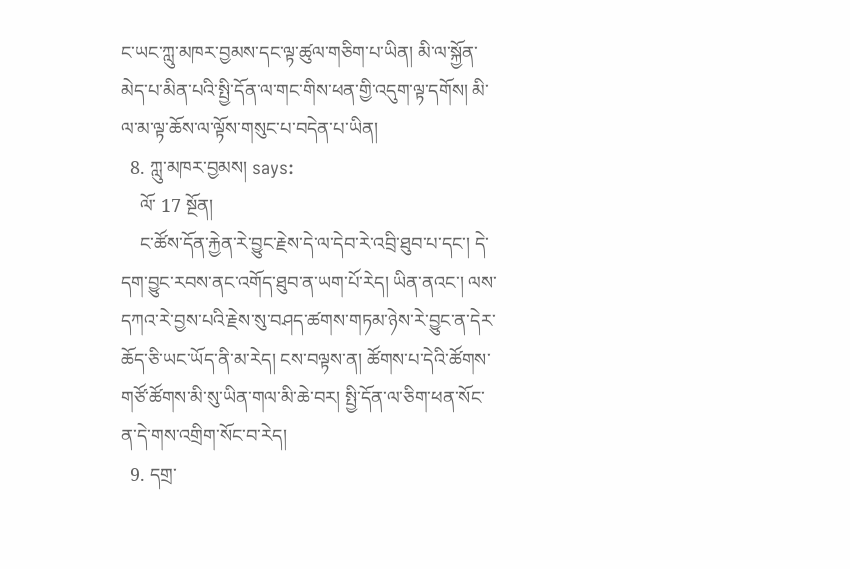ང་ཡང་ཀླུ་མཁར་བྱམས་དང་ལྟ་ཚུལ་གཅིག་པ་ཡིན། མི་ལ་སྐྱོན་མེད་པ་མིན་པའི་སྤྱི་དོན་ལ་གང་གིས་ཕན་གྱི་འདུག་ལྟ་དགོས། མི་ལ་མ་ལྟ་ཆོས་ལ་ལྟོས་གསུང་པ་བདེན་པ་ཡིན།
  8. ཀླུ་མཁར་བྱམས། says:
    ལོ་ 17 སྔོན།
    ང་ཚོས་དོན་རྐྱེན་རེ་བྱུང་རྗེས་དེ་ལ་དེབ་རེ་འབྲི་ཐུབ་པ་དང་། དེ་དག་བྱུང་རབས་ནང་འགོད་ཐུབ་ན་ཡག་པོ་རེད། ཡིན་ནའང་། ལས་དཀའ་རེ་བྱས་པའི་རྗེས་སུ་བཤད་ཚགས་གཏམ་ཉེས་རེ་བྱུང་ན་དེར་ཆོད་ཅི་ཡང་ཡོད་ནི་མ་རེད། ངས་བལྟས་ན། ཚོགས་པ་དེའི་ཚོགས་གཙོ་ཚོགས་མི་སུ་ཡིན་གལ་མི་ཆེ་བར། སྤྱི་དོན་ལ་ཅིག་ཕན་སོང་ན་དེ་གས་འགྲིག་སོང་བ་རེད།
  9. དགྲ་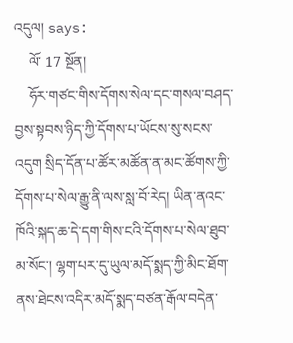འདུལ། says:
    ལོ་ 17 སྔོན།
    ཧོར་གཙང་གིས་དོགས་སེལ་དང་གསལ་བཤད་བྱས་སྟབས་ཉིད་ཀྱི་དོགས་པ་ཡོངས་སུ་སངས་འདུག སྲིད་དོན་པ་ཚོར་མཚོན་ན་མང་ཚོགས་ཀྱི་དོགས་པ་སེལ་རྒྱུ་ནི་ལས་སླ་བོ་རེད། ཡིན་ནའང་ཁོའི་སྐད་ཆ་དེ་དག་གིས་ངའི་དོགས་པ་སེལ་ཐུབ་མ་སོང་། ལྷག་པར་དུ་ཡུལ་མདོ་སྨད་ཀྱི་མིང་ཐོག་ནས་ཐེངས་འདིར་མདོ་སྨད་བཙན་རྒོལ་བདེན་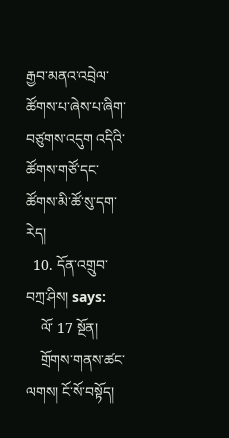རྒྱབ་མནའ་འབྲེལ་ཚོགས་པ་ཞེས་པ་ཞིག་བཙུགས་འདུག འདིའི་ཚོགས་གཙོ་དང་ཚོགས་མི་ཚོ་སུ་དག་རེད།
  10. དོན་འགྲུབ་བཀྲ་ཤིས། says:
    ལོ་ 17 སྔོན།
    གྲོགས་གནས་ཚང་ལགས། ངོ་སོ་བསྟོད།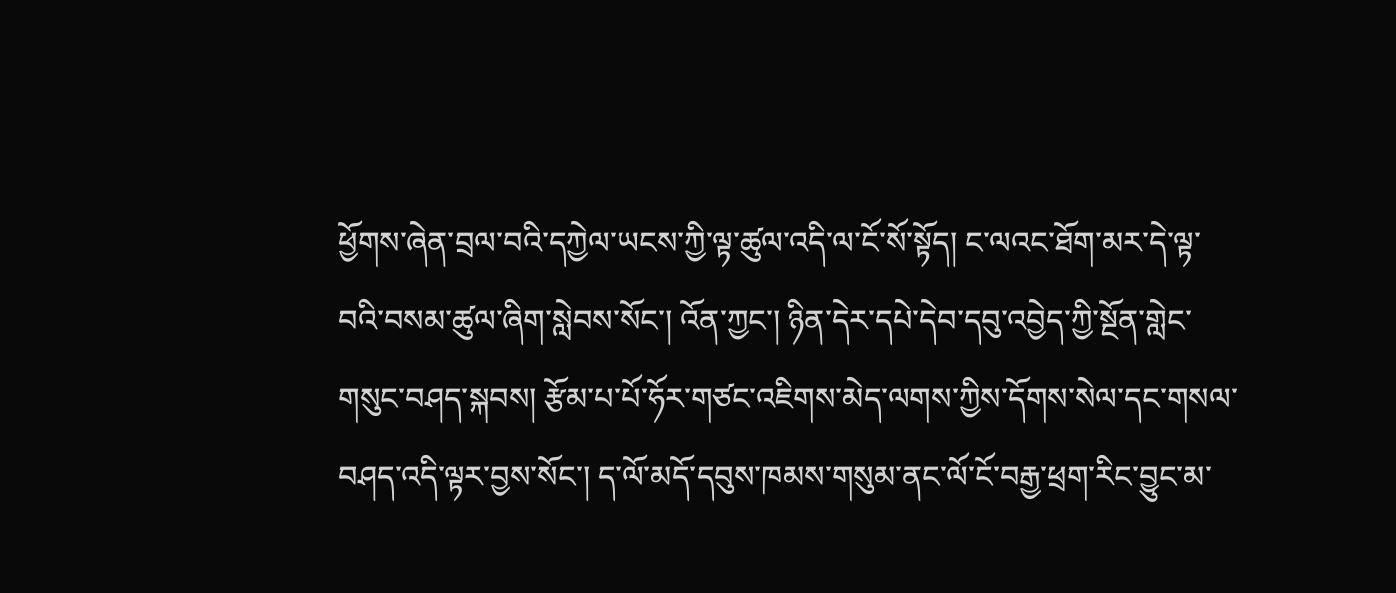ཕྱོགས་ཞེན་བྲལ་བའི་དཀྱེལ་ཡངས་ཀྱི་ལྟ་ཚུལ་འདི་ལ་ངོ་སོ་སྟོད། ང་ལའང་ཐོག་མར་དེ་ལྟ་བའི་བསམ་ཚུལ་ཞིག་སླེབས་སོང་། འོན་ཀྱང་། ཉིན་དེར་དཔེ་དེབ་དབུ་འབྱེད་ཀྱི་སྔོན་གླེང་གསུང་བཤད་སྐབས། རྩོམ་པ་པོ་ཧོར་གཙང་འཇིགས་མེད་ལགས་ཀྱིས་དོགས་སེལ་དང་གསལ་བཤད་འདི་ལྟར་བྱས་སོང་། ད་ལོ་མདོ་དབུས་ཁམས་གསུམ་ནང་ལོ་ངོ་བརྒྱ་ཕྲག་རིང་བྱུང་མ་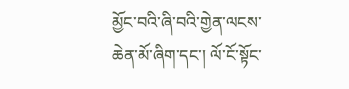མྱོང་བའི་ཞི་བའི་གྱེན་ལངས་ཆེན་མོ་ཞིག་དང་། ལོ་ངོ་སྟོང་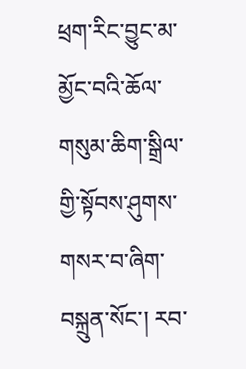ཕྲག་རིང་བྱུང་མ་མྱོང་བའི་ཆོལ་གསུམ་ཆིག་སྒྲིལ་གྱི་སྟོབས་ཤུགས་གསར་བ་ཞིག་བསྐྲུན་སོང་། རབ་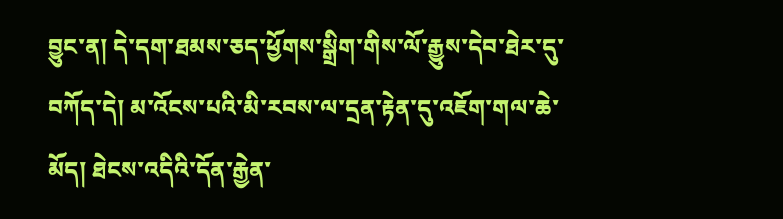བྱུང་ན། དེ་དག་ཐམས་ཅད་ཕྱོགས་སྒྲིག་གིས་ལོ་རྒྱུས་དེབ་ཐེར་དུ་བཀོད་དེ། མ་འོངས་པའི་མི་རབས་ལ་དྲན་རྟེན་དུ་འཇོག་གལ་ཆེ་མོད། ཐེངས་འདིའི་དོན་རྒྱེན་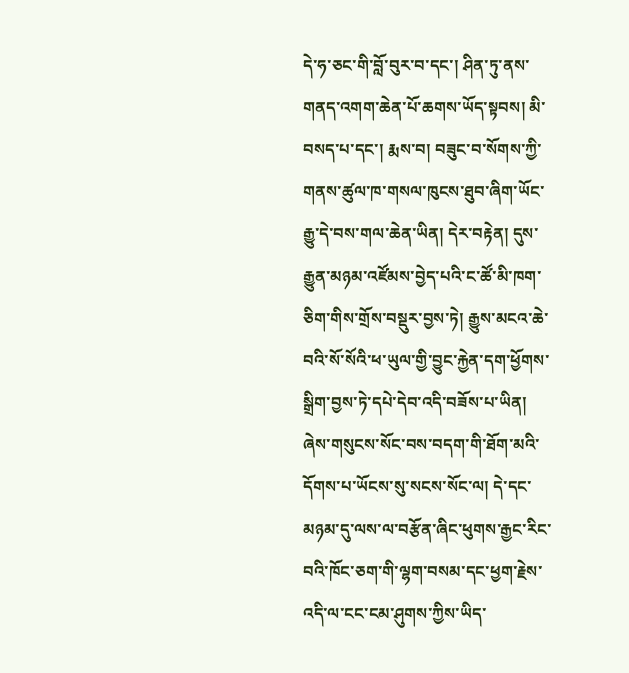དེ་ཧ་ཅང་གི་བློ་བུར་བ་དང་། ཤིན་ཏུ་ནས་གནད་འགག་ཆེན་པོ་ཆགས་ཡོད་སྟབས། མི་བསད་པ་དང་། རྨས་བ། བཟུང་བ་སོགས་ཀྱི་གནས་ཚུལ་ཁ་གསལ་ཁུངས་ཐུབ་ཞིག་ཡོང་རྒྱུ་དེ་བས་གལ་ཆེན་ཡིན། དེར་བརྟེན། དུས་རྒྱུན་མཉམ་འཛོམས་བྱེད་པའི་ང་ཚོ་མི་ཁག་ཅིག་གིས་གྲོས་བསྡུར་བྱས་ཏེ། རྒྱུས་མངའ་ཆེ་བའི་སོ་སོའི་ཕ་ཡུལ་གྱི་བྱུང་རྐྱེན་དག་ཕྱོགས་སྒྲིག་བྱས་ཏེ་དཔེ་དེབ་འདི་བཟོས་པ་ཡིན། ཞེས་གསུངས་སོང་བས་བདག་གི་ཐོག་མའི་དོགས་པ་ཡོངས་སུ་སངས་སོང་ལ། དེ་དང་མཉམ་དུ་ལས་ལ་བརྩོན་ཞིང་ཕུགས་རྒྱང་རིང་བའི་ཁོང་ཅག་གི་ལྷག་བསམ་དང་ཕྱག་རྗེས་འདི་ལ་ངང་ངམ་ཤུགས་ཀྱིས་ཡིད་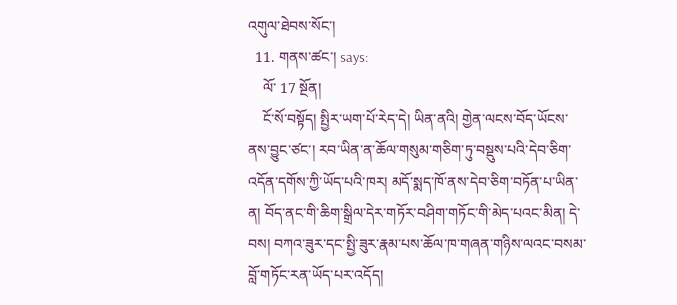འགུལ་ཐེབས་སོང་།
  11. གནས་ཚང་། says:
    ལོ་ 17 སྔོན།
    ངོ་སོ་བསྟོད། སྤྱིར་ཡག་པོ་རེད་དེ། ཡིན་ནའི། གྱེན་ལངས་བོད་ཡོངས་ནས་བྱུང་ཙང་། རབ་ཡིན་ན་ཆོལ་གསུམ་གཅིག་ཏུ་བསྡུས་པའི་དེབ་ཅིག་འདོན་དགོས་ཀྱི་ཡོད་པའི་ཁར། མདོ་སྨད་ཁོ་ནས་དེབ་ཅིག་བཏོན་པ་ཡིན་ན། བོད་ནང་གི་ཆིག་སྒྲིལ་དེར་གཏོར་བཤིག་གཏོང་གི་མེད་པའང་མིན། དེ་བས། བཀའ་ཟུར་དང་སྤྱི་ཟུར་རྣམ་པས་ཆོལ་ཁ་གཞན་གཉིས་ལའང་བསམ་བློ་གཏོང་རན་ཡོད་པར་འདོད།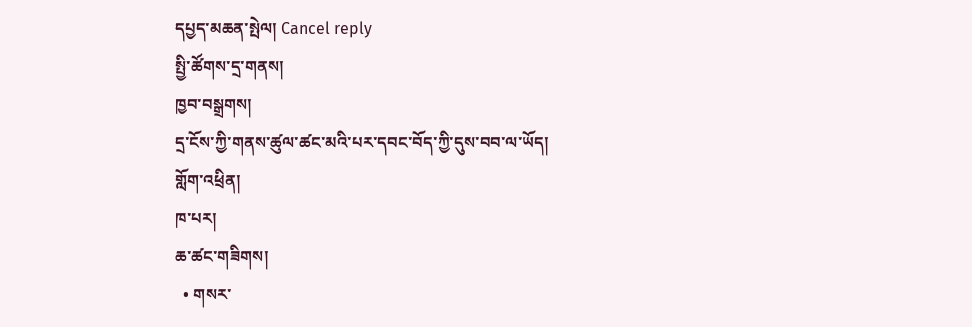དཔྱད་མཆན་སྤེལ། Cancel reply
སྤྱི་ཚོགས་དྲ་གནས།
ཁྱབ་བསྒྲགས།
དྲ་ངོས་ཀྱི་གནས་ཚུལ་ཚང་མའི་པར་དབང་བོད་ཀྱི་དུས་བབ་ལ་ཡོད།
གློག་འཕྲིན།
ཁ་པར།
ཆ་ཚང་གཟིགས།
  • གསར་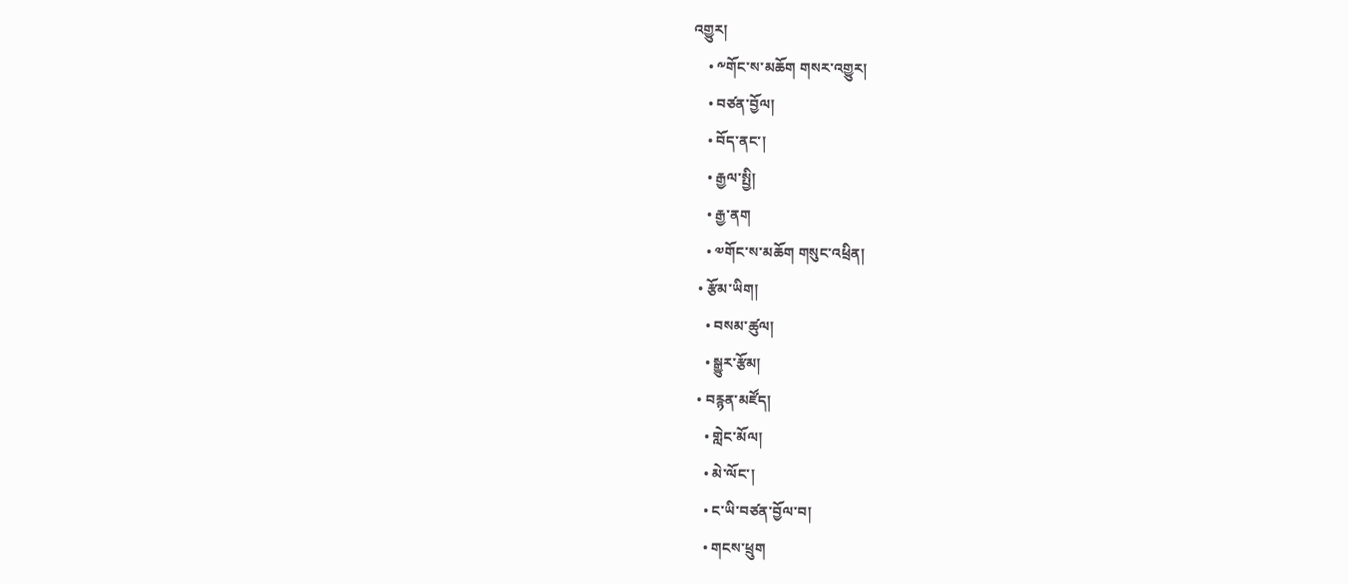འགྱུར།
    • ༸གོང་ས་མཆོག གསར་འགྱུར།
    • བཙན་བྱོལ།
    • བོད་ནང་།
    • རྒྱལ་སྤྱི།
    • རྒྱ་ནག
    • ༧གོང་ས་མཆོག གསུང་འཕྲིན།
  • རྩོམ་ཡིག།
    • བསམ་ཚུལ།
    • སྒྱུར་རྩོམ།
  • བརྙན་མཛོད།
    • གླེང་མོལ།
    • མེ་ལོང་།
    • ང་ཡི་བཙན་བྱོལ་བ།
    • གངས་ཕྲུག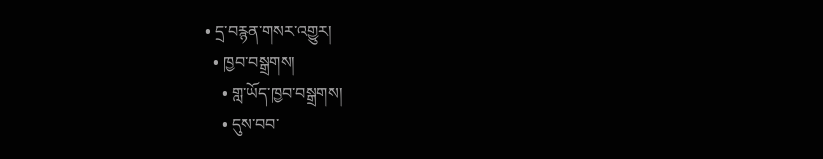• དྲ་བརྙན་གསར་འགྱུར།
  • ཁྱབ་བསྒྲགས།
    • གླ་ཡོད་ཁྱབ་བསྒྲགས།
    • དུས་བབ་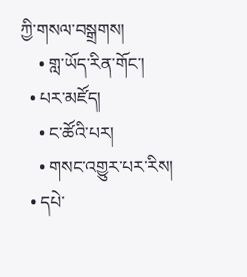ཀྱི་གསལ་བསྒྲགས།
    • གླ་ཡོད་རིན་གོང་།
  • པར་མཛོད།
    • ང་ཚོའི་པར།
    • གསང་འགྱུར་པར་རིས།
  • དཔེ་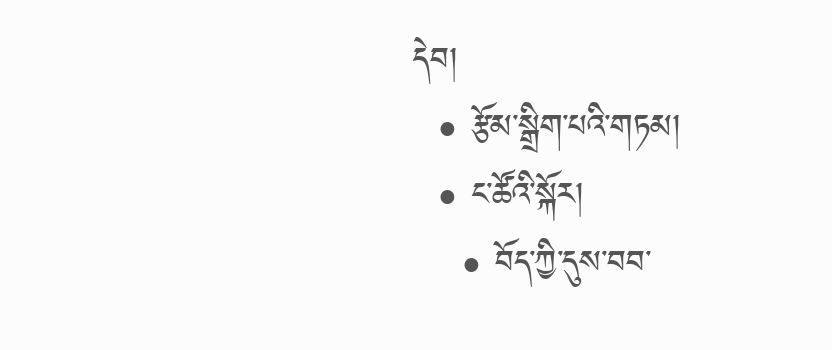དེབ།
  • རྩོམ་སྒྲིག་པའི་གཏམ།
  • ང་ཚོའི་སྐོར།
    • བོད་ཀྱི་དུས་བབ་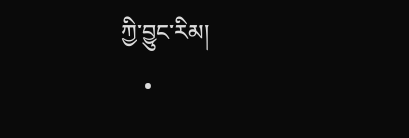ཀྱི་བྱུང་རིམ།
    •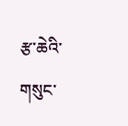རྩ་ཆེའི་གསུང་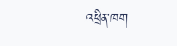འཕྲིན་ཁག